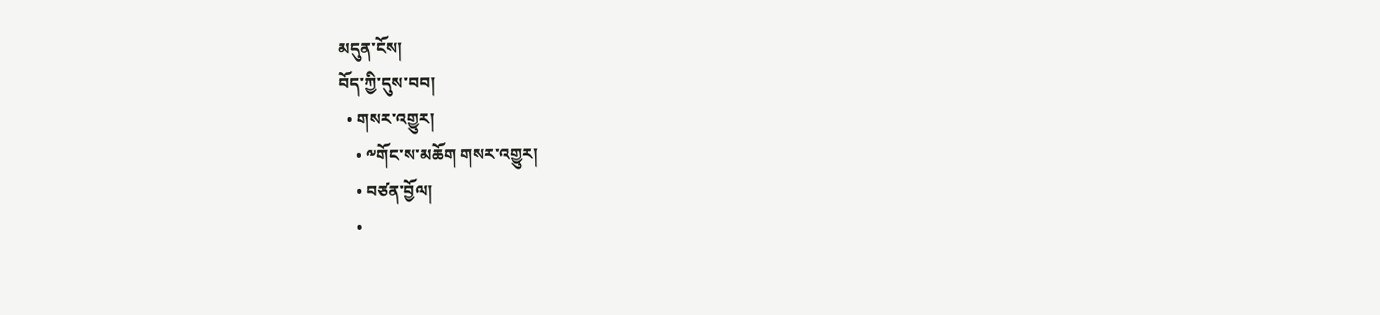མདུན་ངོས།
བོད་ཀྱི་དུས་བབ།
  • གསར་འགྱུར།
    • ༸གོང་ས་མཆོག གསར་འགྱུར།
    • བཙན་བྱོལ།
    •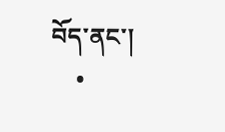བོད་ནང་།
    •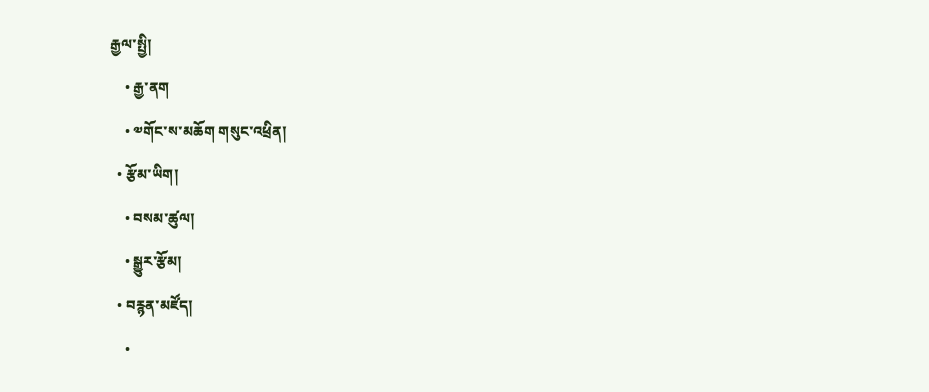རྒྱལ་སྤྱི།
    • རྒྱ་ནག
    • ༧གོང་ས་མཆོག གསུང་འཕྲིན།
  • རྩོམ་ཡིག།
    • བསམ་ཚུལ།
    • སྒྱུར་རྩོམ།
  • བརྙན་མཛོད།
    •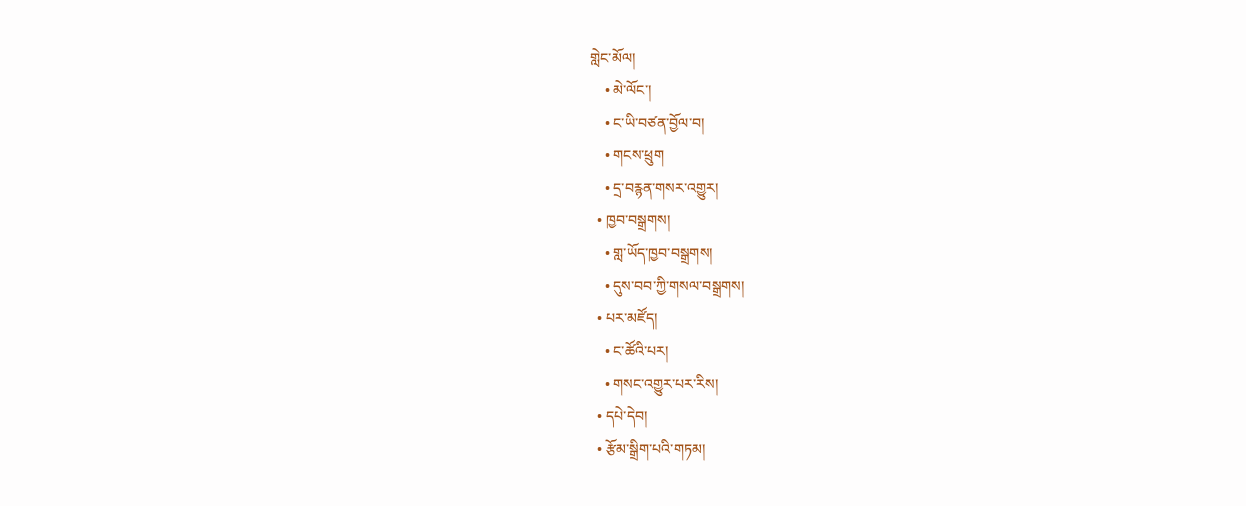གླེང་མོལ།
    • མེ་ལོང་།
    • ང་ཡི་བཙན་བྱོལ་བ།
    • གངས་ཕྲུག
    • དྲ་བརྙན་གསར་འགྱུར།
  • ཁྱབ་བསྒྲགས།
    • གླ་ཡོད་ཁྱབ་བསྒྲགས།
    • དུས་བབ་ཀྱི་གསལ་བསྒྲགས།
  • པར་མཛོད།
    • ང་ཚོའི་པར།
    • གསང་འགྱུར་པར་རིས།
  • དཔེ་དེབ།
  • རྩོམ་སྒྲིག་པའི་གཏམ།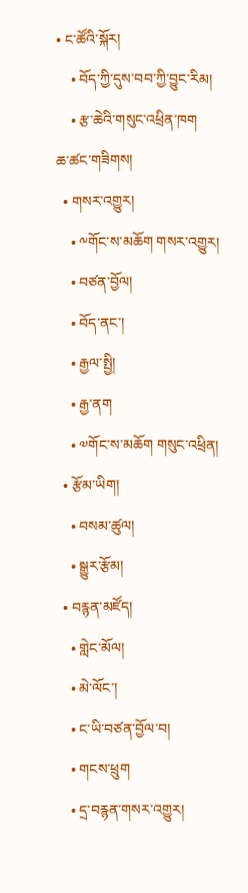• ང་ཚོའི་སྐོར།
    • བོད་ཀྱི་དུས་བབ་ཀྱི་བྱུང་རིམ།
    • རྩ་ཆེའི་གསུང་འཕྲིན་ཁག
ཆ་ཚང་གཟིགས།
  • གསར་འགྱུར།
    • ༸གོང་ས་མཆོག གསར་འགྱུར།
    • བཙན་བྱོལ།
    • བོད་ནང་།
    • རྒྱལ་སྤྱི།
    • རྒྱ་ནག
    • ༧གོང་ས་མཆོག གསུང་འཕྲིན།
  • རྩོམ་ཡིག།
    • བསམ་ཚུལ།
    • སྒྱུར་རྩོམ།
  • བརྙན་མཛོད།
    • གླེང་མོལ།
    • མེ་ལོང་།
    • ང་ཡི་བཙན་བྱོལ་བ།
    • གངས་ཕྲུག
    • དྲ་བརྙན་གསར་འགྱུར།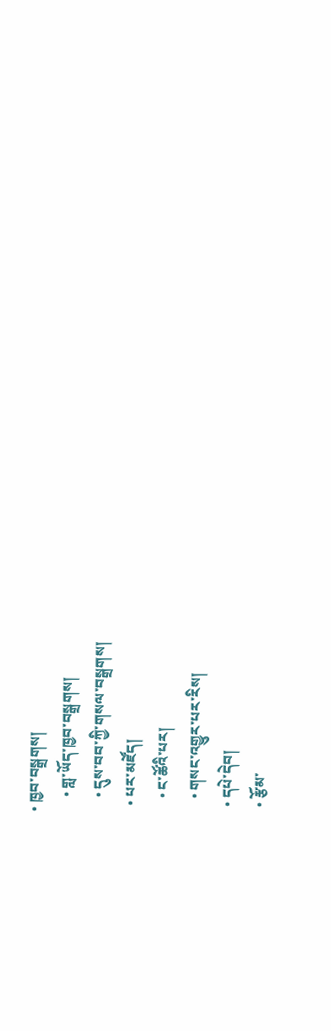• ཁྱབ་བསྒྲགས།
    • གླ་ཡོད་ཁྱབ་བསྒྲགས།
    • དུས་བབ་ཀྱི་གསལ་བསྒྲགས།
  • པར་མཛོད།
    • ང་ཚོའི་པར།
    • གསང་འགྱུར་པར་རིས།
  • དཔེ་དེབ།
  • རྩོམ་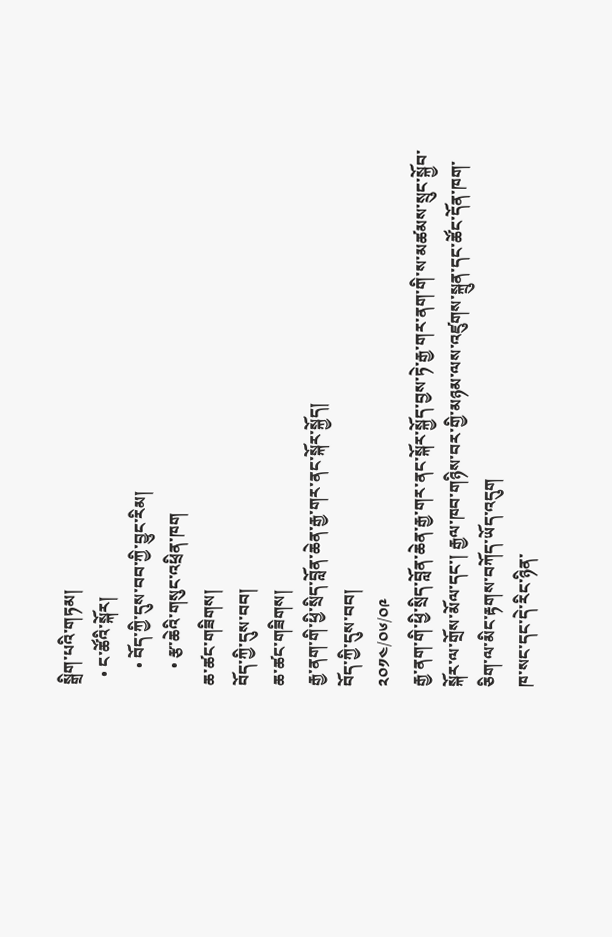སྒྲིག་པའི་གཏམ།
  • ང་ཚོའི་སྐོར།
    • བོད་ཀྱི་དུས་བབ་ཀྱི་བྱུང་རིམ།
    • རྩ་ཆེའི་གསུང་འཕྲིན་ཁག
ཆ་ཚང་གཟིགས།
བོད་ཀྱི་དུས་བབ།
ཆ་ཚང་གཟིགས།
རྒྱ་ནག་གི་ཕྱི་སྲིད་བློན་ཆེན་རྒྱ་གར་ནང་སྐོར་སྐྱོད།
བོད་ཀྱི་དུས་བབ།
༢༠༡༤/༠༦/༠༩
རྒྱ་ནག་གི་ཕྱི་སྲིད་བློན་ཆེན་རྒྱ་གར་ནང་སྐོར་སྐྱོད་བྱས་ཏེ་རྒྱ་གར་ནག་གི་ས་མཚམས་སྲུང་སྐྱོབ་སྐོར་ལ་གྲོས་མོལ་དང་། རྒྱལ་ཁབ་གཉིས་བར་གྱི་མཉམ་ལས་འཛུགས་སྐྲུན་དང་ཚོང་དོན་ཁག་ཅིག་ལ་མིང་རྟགས་བཀོད་ཡོད་འདུག
ཁ་སང་དང་དེ་རིང་ཉིན་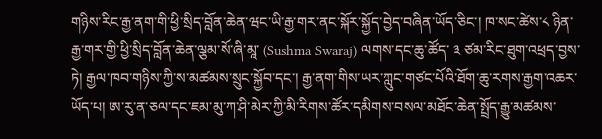གཉིས་རིང་རྒྱ་ནག་གི་ཕྱི་སྲིད་བློན་ཆེན་ཝང་ཡི་རྒྱ་གར་ནང་སྐོར་སྐྱོད་བྱེད་བཞིན་ཡོད་ཅིང་། ཁ་སང་ཚེས་༨ ཉིན་རྒྱ་གར་གྱི་ཕྱི་སྲིད་བློན་ཆེན་ལྕམ་སོ་ཞི་མཱ་ (Sushma Swaraj) ལགས་དང་ཆུ་ཚོད་ ༣ ཙམ་རིང་ཐུག་འཕྲད་བྱས་ཏེ། རྒྱལ་ཁབ་གཉིས་ཀྱི་ས་མཚམས་སྲུང་སྐྱོབ་དང་། རྒྱ་ནག་གིས་ཡར་ཀླུང་གཙང་པོའི་ཐོག་ཆུ་རགས་རྒྱག་འཆར་ཡོད་པ། ཨ་རུ་ན་ཅལ་དང་ཇམ་མུ་ཀ་ཤི་མེར་ཀྱི་མི་རིགས་ཚོར་དམིགས་བསལ་མཐོང་ཆེན་སྤྲོད་རྒྱུ་མཚམས་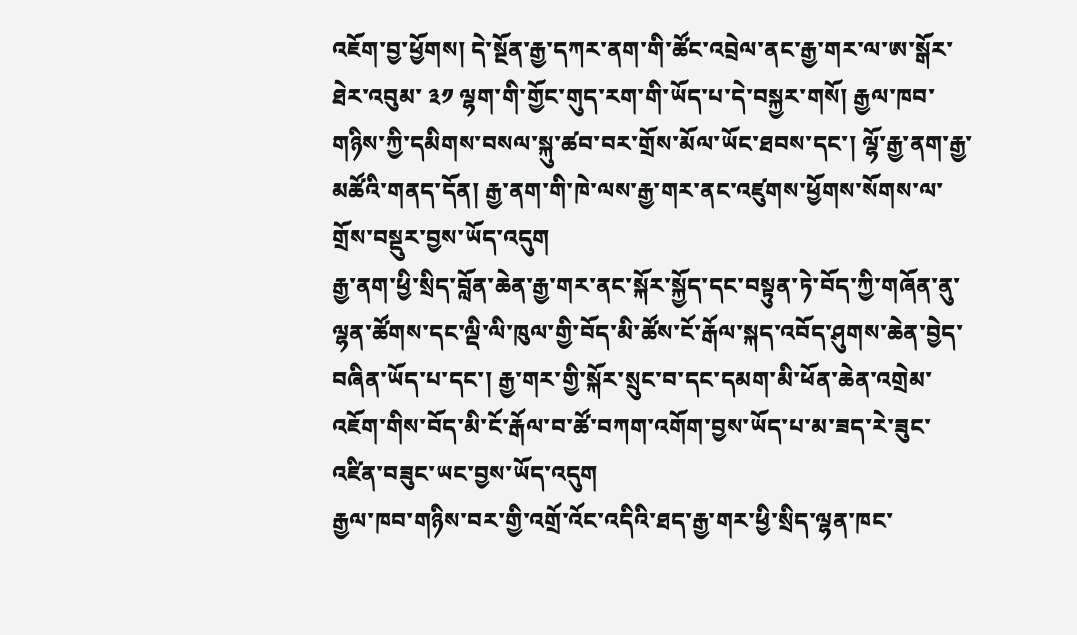འཇོག་བྱ་ཕྱོགས། དེ་སྔོན་རྒྱ་དཀར་ནག་གི་ཚོང་འབྲེལ་ནང་རྒྱ་གར་ལ་ཨ་སྒོར་ཐེར་འབུམ་ ༣༡ ལྷག་གི་གྱོང་གུད་རག་གི་ཡོད་པ་དེ་བསྐྱར་གསོ། རྒྱལ་ཁབ་གཉིས་ཀྱི་དམིགས་བསལ་སྐུ་ཚབ་བར་གྲོས་མོལ་ཡོང་ཐབས་དང་། ལྷོ་རྒྱ་ནག་རྒྱ་མཚོའི་གནད་དོན། རྒྱ་ནག་གི་ཁེ་ལས་རྒྱ་གར་ནང་འཛུགས་ཕྱོགས་སོགས་ལ་གྲོས་བསྡུར་བྱས་ཡོད་འདུག
རྒྱ་ནག་ཕྱི་སྲིད་བློན་ཆེན་རྒྱ་གར་ནང་སྐོར་སྐྱོད་དང་བསྟུན་ཏེ་བོད་ཀྱི་གཞོན་ནུ་ལྷན་ཚོགས་དང་ལྡི་ལི་ཁུལ་གྱི་བོད་མི་ཚོས་ངོ་རྒོལ་སྐད་འབོད་ཤུགས་ཆེན་བྱེད་བཞིན་ཡོད་པ་དང་། རྒྱ་གར་གྱི་སྐོར་སྲུང་བ་དང་དམག་མི་ཕོན་ཆེན་འགྲེམ་འཇོག་གིས་བོད་མི་ངོ་རྒོལ་བ་ཚོ་བཀག་འགོག་བྱས་ཡོད་པ་མ་ཟད་རེ་ཟུང་འཛིན་བཟུང་ཡང་བྱས་ཡོད་འདུག
རྒྱལ་ཁབ་གཉིས་བར་གྱི་འགྲོ་འོང་འདིའི་ཐད་རྒྱ་གར་ཕྱི་སྲིད་ལྷན་ཁང་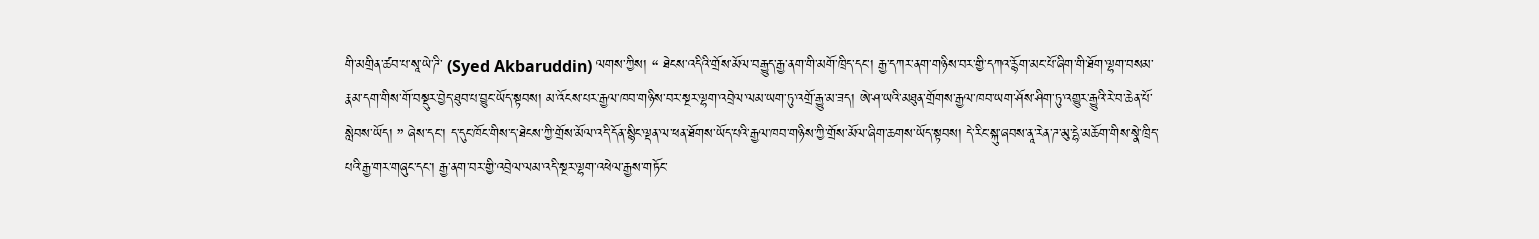གི་མགྲིན་ཚབ་པ་སཱ་ཡེ་ཌི་ (Syed Akbaruddin) ལགས་ཀྱིས། “ ཐེངས་འདིའི་གྲོས་མོལ་བརྒྱུད་རྒྱ་ནག་གི་མགོ་ཁྲིད་དང་། རྒྱ་དཀར་ནག་གཉིས་བར་གྱི་དཀའ་རྙོག་མང་པོ་ཞིག་གི་ཐོག་ལྷག་བསམ་རྣམ་དག་གིས་གོ་བསྡུར་བྱེད་ཐུབ་པ་བྱུང་ཡོད་སྟབས། མ་འོངས་པར་རྒྱལ་ཁབ་གཉིས་བར་སྔར་ལྷག་འབྲེལ་ལམ་ཡག་ཏུ་འགྲོ་རྒྱུ་མ་ཟད། ཨེ་ཤ་ཡའི་མཐུན་གྲོགས་རྒྱལ་ཁབ་ཡག་ཤོས་ཤིག་ཏུ་འགྱུར་རྒྱུའི་རེ་བ་ཆེན་པོ་སླེབས་ཡོད། ” ཞེས་དང་། ད་དུང་ཁོང་གིས་ད་ཐེངས་ཀྱི་གྲོས་མོལ་འདི་དོན་སྙིང་ལྡན་ལ་ཕན་ཐོགས་ཡོད་པའི་རྒྱལ་ཁབ་གཉིས་ཀྱི་གྲོས་མོལ་ཞིག་ཆགས་ཡོད་སྟབས། དེ་རིང་སྐུ་ཞབས་ནཱ་རེན་ཌ་མུ་དྷེ་མཆོག་གིས་སྣེ་ཁྲིད་པའི་རྒྱ་གར་གཞུང་དང་། རྒྱ་ནག་བར་གྱི་འབྲེལ་ལམ་འདི་སྔར་ལྷག་འཕེལ་རྒྱས་གཏོང་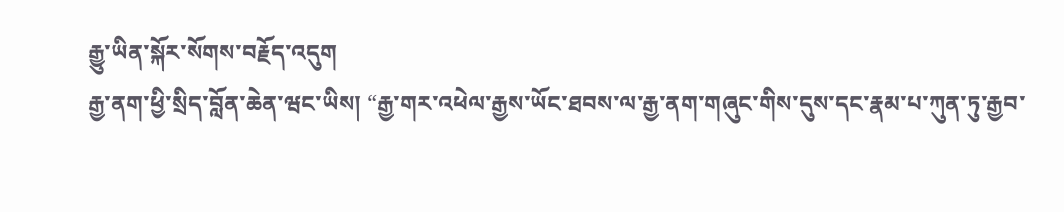རྒྱུ་ཡིན་སྐོར་སོགས་བརྗོད་འདུག
རྒྱ་ནག་ཕྱི་སྲིད་བློན་ཆེན་ཝང་ཡིས། “རྒྱ་གར་འཕེལ་རྒྱས་ཡོང་ཐབས་ལ་རྒྱ་ནག་གཞུང་གིས་དུས་དང་རྣམ་པ་ཀུན་ཏུ་རྒྱབ་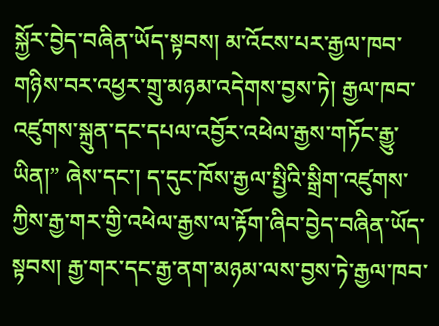སྐྱོར་བྱེད་བཞིན་ཡོད་སྟབས། མ་འོངས་པར་རྒྱལ་ཁབ་གཉིས་བར་འཕྱར་གྲུ་མཉམ་འདེགས་བྱས་ཏེ། རྒྱལ་ཁབ་འཛུགས་སྐྲུན་དང་དཔལ་འབྱོར་འཕེལ་རྒྱས་གཏོང་རྒྱུ་ཡིན།” ཞེས་དང་། ད་དུང་ཁོས་རྒྱལ་སྤྱིའི་སྒྲིག་འཛུགས་ཀྱིས་རྒྱ་གར་གྱི་འཕེལ་རྒྱས་ལ་རྟོག་ཞིབ་བྱེད་བཞིན་ཡོད་སྟབས། རྒྱ་གར་དང་རྒྱ་ནག་མཉམ་ལས་བྱས་ཏེ་རྒྱལ་ཁབ་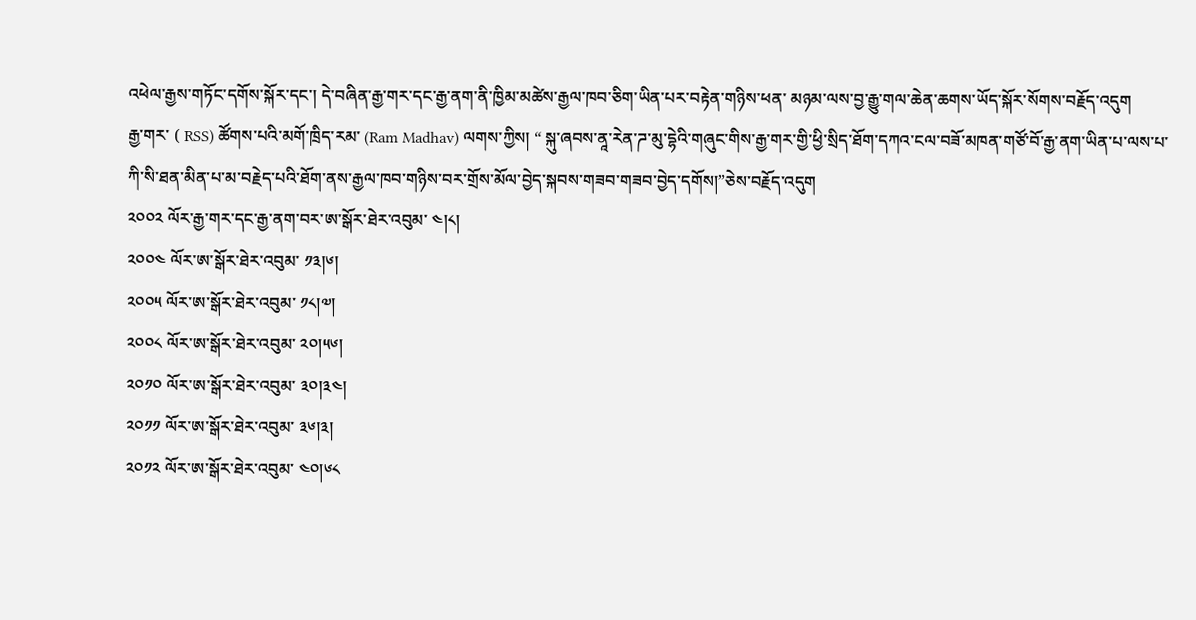འཕེལ་རྒྱས་གཏོང་དགོས་སྐོར་དང་། དེ་བཞིན་རྒྱ་གར་དང་རྒྱ་ནག་ནི་ཁྱིམ་མཚེས་རྒྱལ་ཁབ་ཅིག་ཡིན་པར་བརྟེན་གཉིས་ཕན་ མཉམ་ལས་བྱ་རྒྱུ་གལ་ཆེན་ཆགས་ཡོད་སྐོར་སོགས་བརྗོད་འདུག
རྒྱ་གར་ ( RSS) ཚོགས་པའི་མགོ་ཁྲིད་རམ་ (Ram Madhav) ལགས་ཀྱིས། “ སྐུ་ཞབས་ནཱ་རེན་ཌ་མུ་དྷེའི་གཞུང་གིས་རྒྱ་གར་གྱི་ཕྱི་སྲིད་ཐོག་དཀའ་ངལ་བཟོ་མཁན་གཙོ་བོ་རྒྱ་ནག་ཡིན་པ་ལས་པ་ཀི་སི་ཐན་མིན་པ་མ་བརྗེད་པའི་ཐོག་ནས་རྒྱལ་ཁབ་གཉིས་བར་གྲོས་མོལ་བྱེད་སྐབས་གཟབ་གཟབ་བྱེད་དགོས།”ཅེས་བརྗོད་འདུག
༢༠༠༢ ལོར་རྒྱ་གར་དང་རྒྱ་ནག་བར་ཨ་སྒོར་ཐེར་འབུམ་ ༤།༨།
༢༠༠༤ ལོར་ཨ་སྒོར་ཐེར་འབུམ་ ༡༣།༦།
༢༠༠༥ ལོར་ཨ་སྒོར་ཐེར་འབུམ་ ༡༨།༧།
༢༠༠༨ ལོར་ཨ་སྒོར་ཐེར་འབུམ་ ༢༠།༥༦།
༢༠༡༠ ལོར་ཨ་སྒོར་ཐེར་འབུམ་ ༣༠།༣༤།
༢༠༡༡ ལོར་ཨ་སྒོར་ཐེར་འབུམ་ ༣༦།༣།
༢༠༡༢ ལོར་ཨ་སྒོར་ཐེར་འབུམ་ ༤༠།༦༨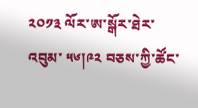༢༠༡༣ ལོར་ཨ་སྒོར་ཐེར་འབུམ་ ༥༦།༩༢ བཅས་ཀྱི་ཚོང་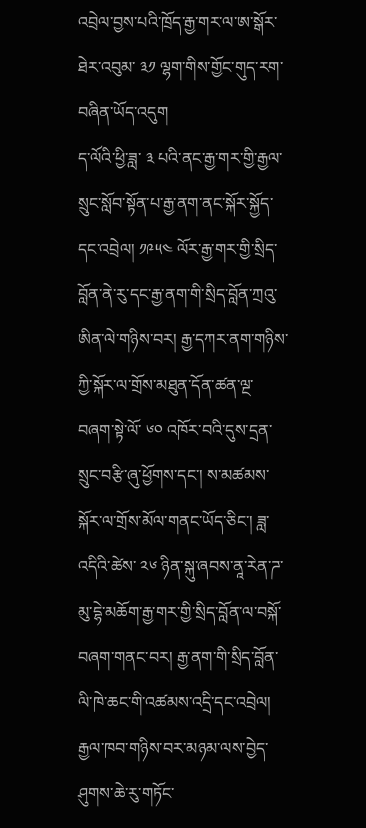འབྲེལ་བྱས་པའི་ཁྲོད་རྒྱ་གར་ལ་ཨ་སྒོར་ཐེར་འབུམ་ ༣༡ ལྷག་གིས་གྱོང་གུད་རག་བཞིན་ཡོད་འདུག
ད་ལོའི་ཕྱི་ཟླ་ ༣ པའི་ནང་རྒྱ་གར་གྱི་རྒྱལ་སྲུང་སློབ་སྟོན་པ་རྒྱ་ནག་ནང་སྐོར་སྐྱོད་དང་འབྲེལ། ༡༩༥༤ ལོར་རྒྱ་གར་གྱི་སྲིད་བློན་ནེ་རུ་དང་རྒྱ་ནག་གི་སྲིད་བློན་ཀྲའུ་ཨིན་ལེ་གཉིས་བར། རྒྱ་དཀར་ནག་གཉིས་ཀྱི་སྐོར་ལ་གྲོས་མཐུན་དོན་ཚན་ལྔ་བཞག་སྟེ་ལོ་ ༦༠ འཁོར་བའི་དུས་དྲན་སྲུང་བརྩི་ཞུ་ཕྱོགས་དང་། ས་མཚམས་སྐོར་ལ་གྲོས་མོལ་གནང་ཡོད་ཅིང་། ཟླ་འདིའི་ཚེས་ ༢༦ ཉིན་སྐུ་ཞབས་ནཱ་རེན་ཌ་མུ་དྷེ་མཆོག་རྒྱ་གར་གྱི་སྲིད་བློན་ལ་བསྐོ་བཞག་གནང་བར། རྒྱ་ནག་གི་སྲིད་བློན་ལི་ཁེ་ཆང་གི་འཚམས་འདྲི་དང་འབྲེལ། རྒྱལ་ཁབ་གཉིས་བར་མཉམ་ལས་བྱེད་ཤུགས་ཆེ་རུ་གཏོང་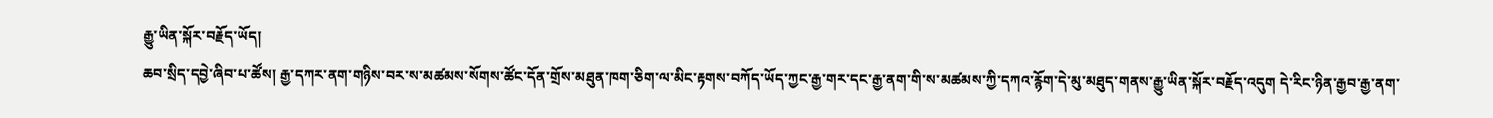རྒྱུ་ཡིན་སྐོར་བརྗོད་ཡོད།
ཆབ་སྲིད་དབྱེ་ཞིབ་པ་ཚོས། རྒྱ་དཀར་ནག་གཉིས་བར་ས་མཚམས་སོགས་ཚོང་དོན་གྲོས་མཐུན་ཁག་ཅིག་ལ་མིང་རྟགས་བཀོད་ཡོད་ཀྱང་རྒྱ་གར་དང་རྒྱ་ནག་གི་ས་མཚམས་ཀྱི་དཀའ་རྙོག་དེ་མུ་མཐུད་གནས་རྒྱུ་ཡིན་སྐོར་བརྗོད་འདུག དེ་རིང་ཉིན་རྒྱབ་རྒྱ་ནག་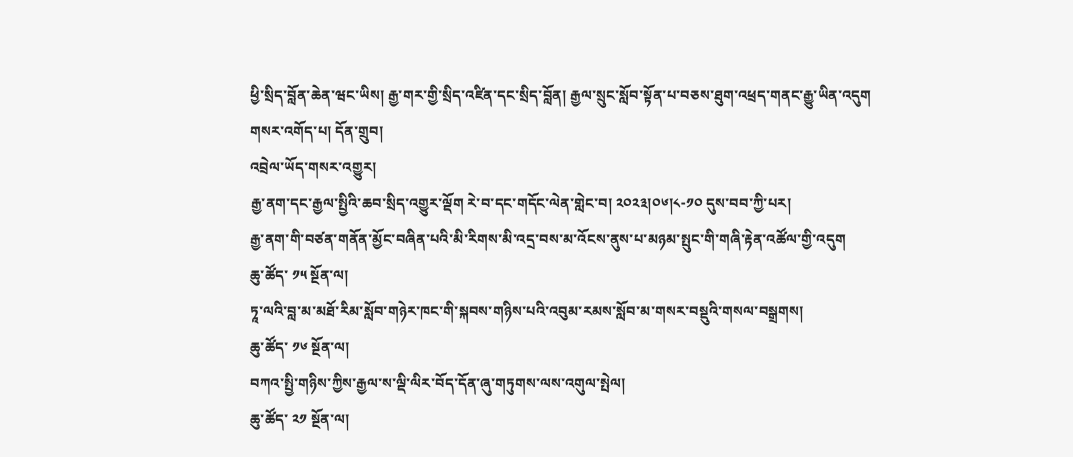ཕྱི་སྲིད་བློན་ཆེན་ཝང་ཡིས། རྒྱ་གར་གྱི་སྲིད་འཛིན་དང་སྲིད་བློན། རྒྱལ་སྲུང་སློབ་སྟོན་པ་བཅས་ཐུག་འཕྲད་གནང་རྒྱུ་ཡིན་འདུག
གསར་འགོད་པ། དོན་གྲུབ།
འབྲེལ་ཡོད་གསར་འགྱུར།
རྒྱ་ནག་དང་རྒྱལ་སྤྱིའི་ཆབ་སྲིད་འགྱུར་ལྡོག རེ་བ་དང་གདོང་ལེན་གླེང་བ། ༢༠༢༣།༠༦།༨-༡༠ དུས་བབ་ཀྱི་པར།
རྒྱ་ནག་གི་བཙན་གནོན་མྱོང་བཞིན་པའི་མི་རིགས་མི་འདྲ་བས་མ་འོངས་ནུས་པ་མཉམ་སྤུང་གི་གཞི་རྟེན་འཚོལ་གྱི་འདུག
ཆུ་ཚོད་ ༡༥ སྔོན་ལ།
ཏཱ་ལའི་བླ་མ་མཐོ་རིམ་སློབ་གཉེར་ཁང་གི་སྐབས་གཉིས་པའི་འབུམ་རམས་སློབ་མ་གསར་བསྡུའི་གསལ་བསྒྲགས།
ཆུ་ཚོད་ ༡༦ སྔོན་ལ།
བཀའ་སྤྱི་གཉིས་ཀྱིས་རྒྱལ་ས་ལྡི་ལིར་བོད་དོན་ཞུ་གཏུགས་ལས་འགུལ་སྤེལ།
ཆུ་ཚོད་ ༢༡ སྔོན་ལ།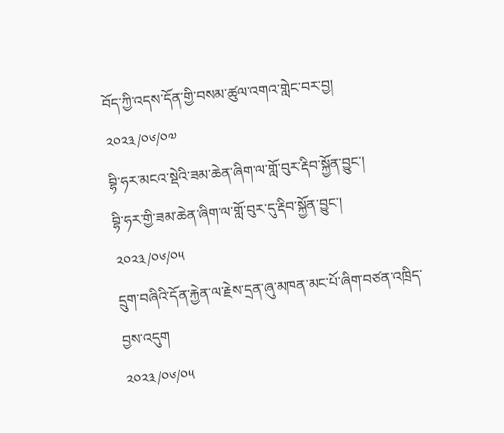བོད་ཀྱི་འདས་དོན་གྱི་བསམ་ཚུལ་འགའ་གླེང་བར་བྱ།
༢༠༢༣/༠༦/༠༧
བྷི་ཧར་མངའ་སྡེའི་ཟམ་ཆེན་ཞིག་ལ་གློ་བུར་རྡིབ་སྐྱོན་བྱུང་།
བྷི་ཧར་གྱི་ཟམ་ཆེན་ཞིག་ལ་གློ་བུར་དུ་རྡིབ་སྐྱོན་བྱུང་།
༢༠༢༣/༠༦/༠༥
དྲུག་བཞིའི་དོན་རྐྱེན་ལ་རྗེས་དྲན་ཞུ་མཁན་མང་པོ་ཞིག་བཙན་འཁྲིད་བྱས་འདུག
༢༠༢༣/༠༦/༠༥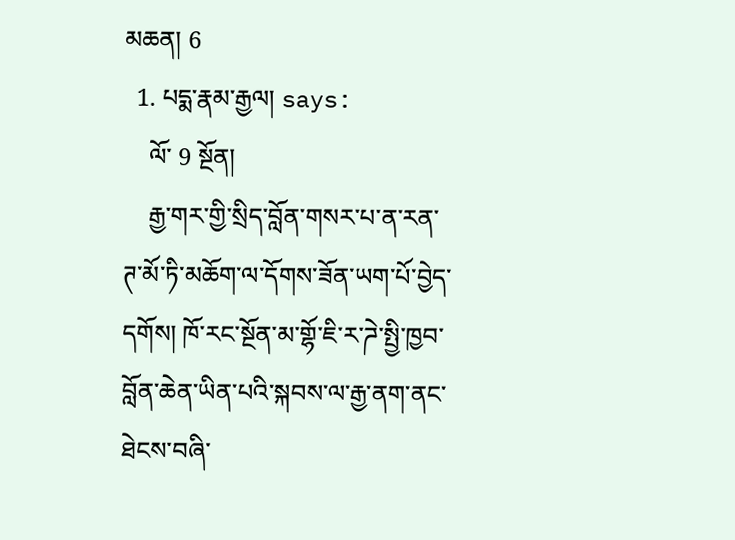མཆན། 6
  1. པདྨ་རྣམ་རྒྱལ། says:
    ལོ་ 9 སྔོན།
    རྒྱ་གར་གྱི་སྲིད་བློན་གསར་པ་ན་རན་ཊ་མོ་ཏི་མཆོག་ལ་དོགས་ཟོན་ཡག་པོ་བྱེད་དགོས། ཁོ་རང་སྔོན་མ་གྷོ་ཇི་ར་ཌེ་སྤྱི་ཁྱབ་བློན་ཆེན་ཡིན་པའི་སྐབས་ལ་རྒྱ་ནག་ནང་ཐེངས་བཞི་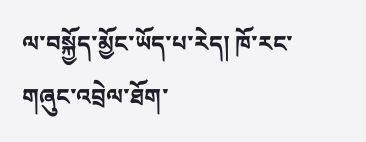ལ་བསྐྱོད་མྱོང་ཡོད་པ་རེད། ཁོ་རང་གཞུང་འབྲེལ་ཐོག་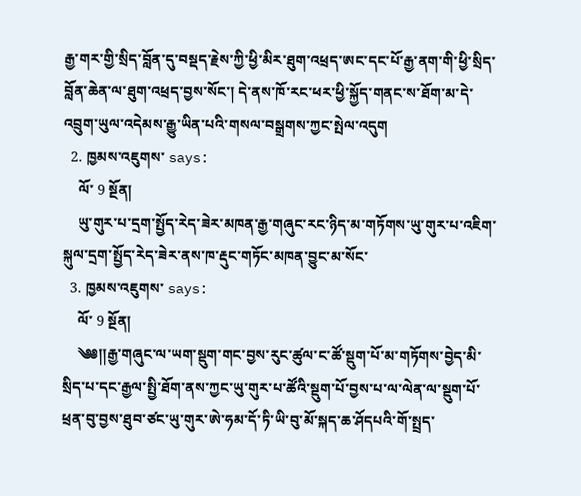རྒྱ་གར་གྱི་སྲིད་བློན་དུ་བསྡད་རྗེས་ཀྱི་ཕྱི་མིར་ཐུག་འཕྲད་ཨང་དང་པོ་རྒྱ་ནག་གི་ཕྱི་སྲིད་བློན་ཆེན་ལ་ཐུག་འཕྲད་བྱས་སོང་། དེ་ནས་ཁོ་རང་ཕར་ཕྱི་སྐྱོད་གནང་ས་ཐོག་མ་དེ་འབྲུག་ཡུལ་འདེམས་རྒྱུ་ཡིན་པའི་གསལ་བསྒྲགས་ཀྱང་སྤེལ་འདུག
  2. ཁྱམས་འཇུགས་ says:
    ལོ་ 9 སྔོན།
    ཡུ་གུར་པ་དྲག་སྤྱོད་རེད་ཟེར་མཁན་རྒྱ་གཞུང་རང་ཉིད་མ་གཏོགས་ཡུ་གུར་པ་འཇིག་སྐུལ་དྲག་སྤྱོད་རེད་ཟེར་ནས་ཁ་རྡུང་གཏོང་མཁན་བྱུང་མ་སོང་
  3. ཁྱམས་འཇུགས་ says:
    ལོ་ 9 སྔོན།
    ༄༅།།རྒྱ་གཞུང་ལ་ཡག་སྡུག་གང་བྱས་རུང་ཚུལ་ང་ཚོ་སྡུག་པོ་མ་གཏོགས་བྱེད་མི་སྲིད་པ་དང་རྒྱལ་སྤྱི་ཐོག་ནས་ཀྱང་ཡུ་གུར་པ་ཚོའི་སྡུག་པོ་བྱས་པ་ལ་ལེན་ལ་སྡུག་པོ་ཕྲན་བུ་བྱས་ཐུབ་ཙང་ཡུ་གུར་ཨེ་ཧམ་དོ་ཏི་ཡི་བུ་མོ་སྐད་ཆ་ཤོདཔའི་གོ་སྤྲད་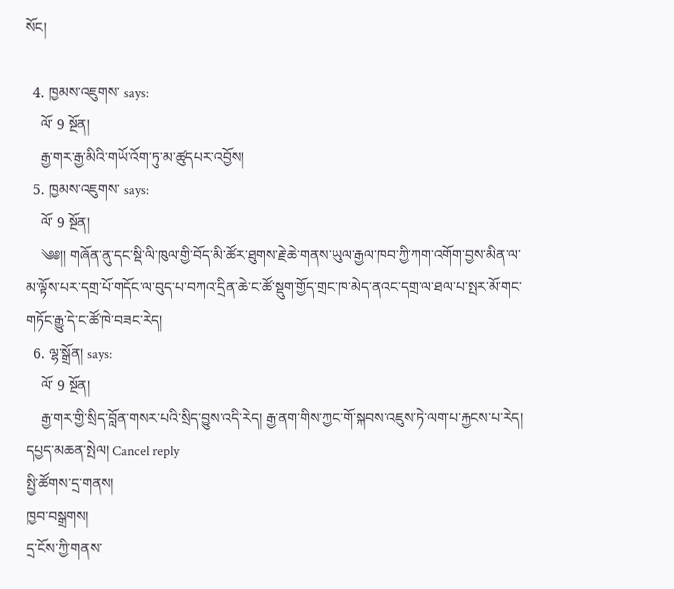སོང།

  4. ཁྱམས་འཇུགས་ says:
    ལོ་ 9 སྔོན།
    རྒྱ་གར་རྒྱ་མིའི་གཡོ་འོག་ཏུ་མ་ཚུདཔར་འབྱོས།
  5. ཁྱམས་འཇུགས་ says:
    ལོ་ 9 སྔོན།
    ༄༅།། གཞོན་ནུ་དང་སྡི་ལི་ཁུལ་གྱི་བོད་མི་ཚོར་ཐུགས་རྗེ་ཆེ་གནས་ཡུལ་རྒྱལ་ཁབ་ཀྱི་ཀག་འགོག་བྱས་མིན་ལ་མ་ལྟོས་པར་དགྲ་པོ་གདོང་ལ་བུད་པ་བཀའ་དྲིན་ཆེ་ང་ཚོ་སྡུག་གྱོད་གྲང་ཁ་མེད་ནའང་དགྲ་ལ་ཐལ་པ་སྤར་མོ་གང་གཏོང་རྒྱུ་དེ་ང་ཚོ་ཁེ་བཟང་རེད།
  6. ལྷ་སྒྲོན། says:
    ལོ་ 9 སྔོན།
    རྒྱ་གར་གྱི་སྲིད་བློན་གསར་པའི་སྲིད་བྱུས་འདི་རེད། རྒྱ་ནག་གིས་ཀྱང་གོ་སྐབས་འཇུས་ཏེ་ལག་པ་རྐྱངས་པ་རེད།
དཔྱད་མཆན་སྤེལ། Cancel reply
སྤྱི་ཚོགས་དྲ་གནས།
ཁྱབ་བསྒྲགས།
དྲ་ངོས་ཀྱི་གནས་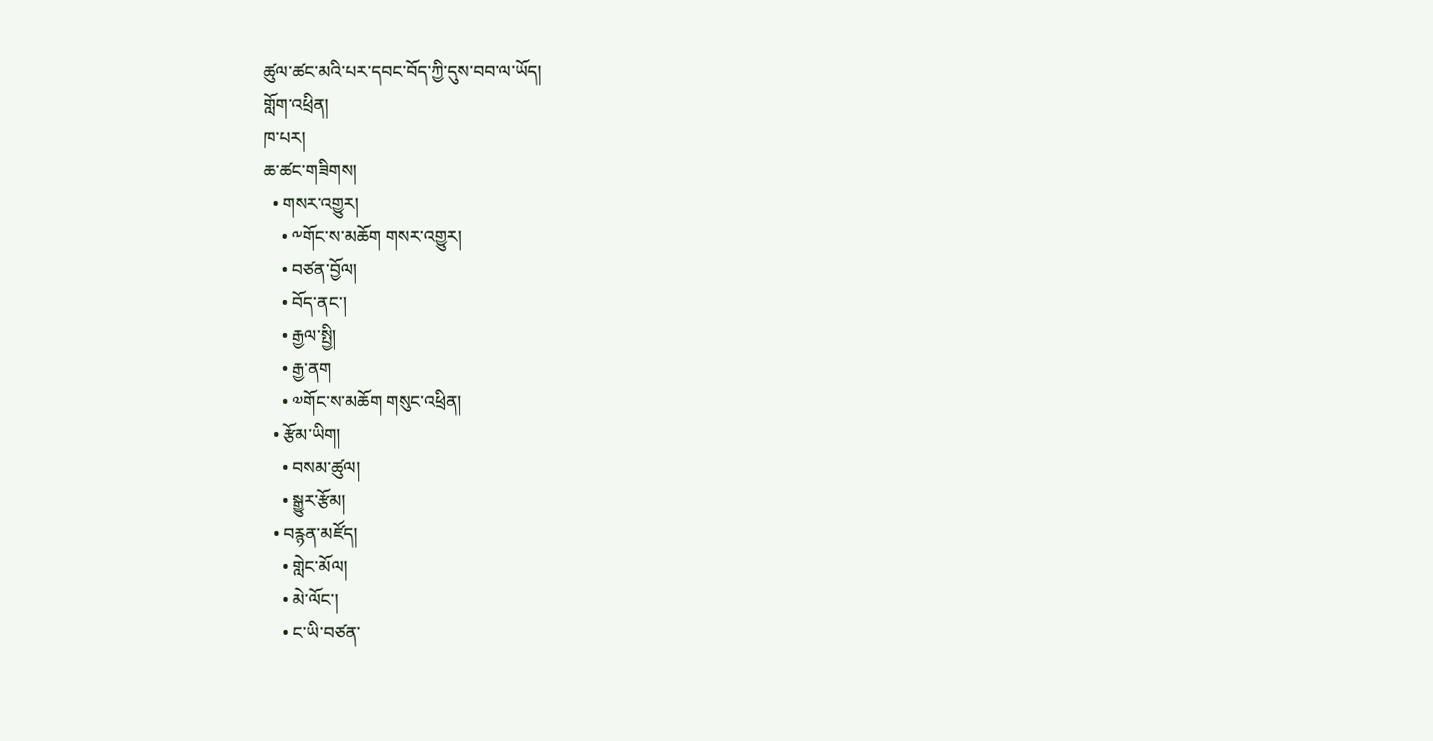ཚུལ་ཚང་མའི་པར་དབང་བོད་ཀྱི་དུས་བབ་ལ་ཡོད།
གློག་འཕྲིན།
ཁ་པར།
ཆ་ཚང་གཟིགས།
  • གསར་འགྱུར།
    • ༸གོང་ས་མཆོག གསར་འགྱུར།
    • བཙན་བྱོལ།
    • བོད་ནང་།
    • རྒྱལ་སྤྱི།
    • རྒྱ་ནག
    • ༧གོང་ས་མཆོག གསུང་འཕྲིན།
  • རྩོམ་ཡིག།
    • བསམ་ཚུལ།
    • སྒྱུར་རྩོམ།
  • བརྙན་མཛོད།
    • གླེང་མོལ།
    • མེ་ལོང་།
    • ང་ཡི་བཙན་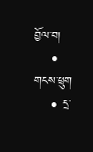བྱོལ་བ།
    • གངས་ཕྲུག
    • དྲ་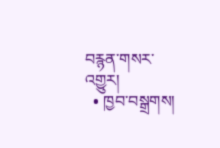བརྙན་གསར་འགྱུར།
  • ཁྱབ་བསྒྲགས།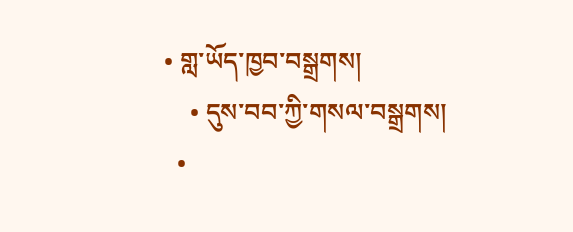• གླ་ཡོད་ཁྱབ་བསྒྲགས།
    • དུས་བབ་ཀྱི་གསལ་བསྒྲགས།
  •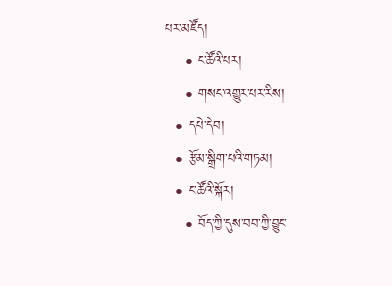པར་མཛོད།
    • ང་ཚོའི་པར།
    • གསང་འགྱུར་པར་རིས།
  • དཔེ་དེབ།
  • རྩོམ་སྒྲིག་པའི་གཏམ།
  • ང་ཚོའི་སྐོར།
    • བོད་ཀྱི་དུས་བབ་ཀྱི་བྱུང་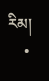རིམ།
    •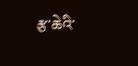རྩ་ཆེའི་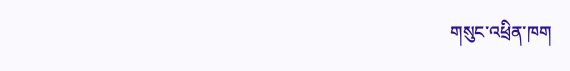གསུང་འཕྲིན་ཁག